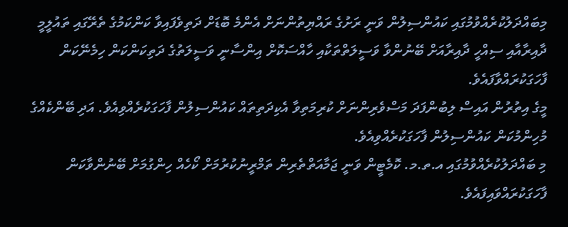މިބައްދަލުކުރެއްވުމުގައި ކައުންސިލުން ވަނީ ރަށުގެ ރައްޔިތުންނަށް އެންމެ ބޮޑަށް ދަތިވެފައިވާ ކަންކަމުގެ ތެރޭގައި ތައުލީމީ ދާއިރާއާއި ސިއްހީ ދާއިރާއަށް ބޭނުންވާ ވަސީލަތްތަކާއި ހާއްސަކޮށް އިންސާނީ ވަސީލަތުގެ ދަތިކަންކަން ހިމެނޭކަން ފާހަގަކުރައްވާފައެވެ.
މީގެ އިތުރުން އައިސް ލިބުންފަދަ މަސްވެރިންނަށް ކުރިމަތިވާ އެކިދަތިތައް ކައުންސިލުން ފާހަގަކުރެއްވިއެވެ. އަދި ބޭންކެއްގެ މުހިންމުކަން ކައުންސިލުން ފާހަގަކުރެއްވިއެވެ.
މި ބައްދަލުކުރެއްވުމުގައި އ.ތ.މ. ކޮމެޓީން ވަނީ ޖަމާއަތްތެރިން ތަމްރީނުކުރުމަށް ކޯހެއް ހިންގުމަށް ބޭނުންވާކަން ފާހަގަކުރައްވައިފައެވެ.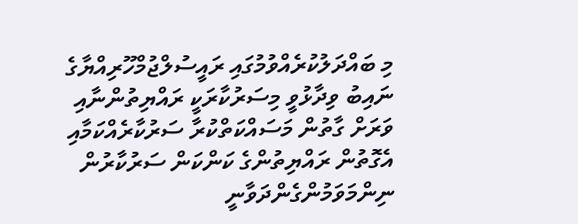މި ބައްދަލުކުރެއްވުމުގައި ރައީސުލްޖުމްހޫރިއްޔާގެ ނައިބު ވިދާޅުވީ މިސަރުކާރަކީ ރައްޔިތުންނާއި ވަރަށް ގާތުން މަސައްކަތްކުރާ ސަރުކާރެއްކަމާއި އެގޮތުން ރައްޔިތުންގެ ކަންކަން ސަރުކާރުން ނިންމަވަމުންގެންދަވާނީ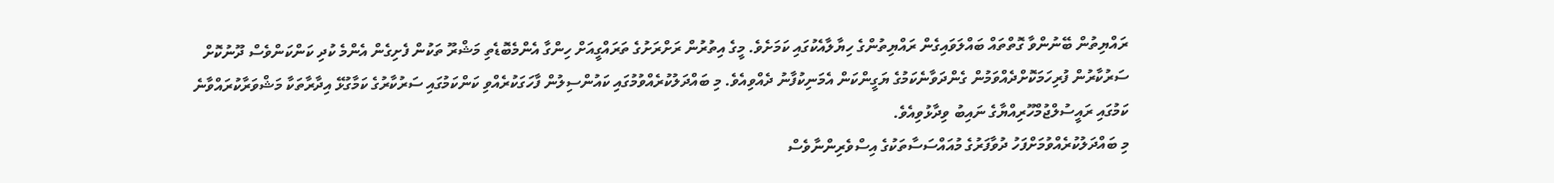ރައްޔިތުން ބޭނުންވާ ގޮތްތައް ބައްލަވައިގެން ރައްޔިތުންގެ ހިޔާލާއެކުގައި ކަމަށެވެ. މީގެ އިތުރުން ރަށްރަށުގެ ތަރައްގީއަށް ހިންގާ އެންމެބޮޑެތި މަޝްރޫ ތަކުން ފެށިގެން އެންމެ ކުދި ކަންކަންވެސް ދޫނުކޮށް ސަރުކާރުން ފުރިހަމަކޮށްދެއްވަމުން ގެންދަވާނެކަމުގެ ޔަގީންކަން އެމަނިކުފާނު ދެއްވިއެވެ. މި ބައްދަލުކުރެއްވުމުގައި ކައުންސިލުން ފާހަގަކުރެއްވި ކަންކަމުގައި ސަރުކާރުގެ ކަމާގުޅޭ އިދާރާތަކާ މަޝްވަރާކުރައްވާނެ ކަމުގައި ރައީސުލްޖުމްހޫރިއްޔާގެ ނައިބު ވިދާޅުވިއެވެ.
މި ބައްދަލުކުރެއްވުމަށްފަހު ދުވާފަރުގެ މުއައްސަސާތަކުގެ އިސްވެރިންނާވެސް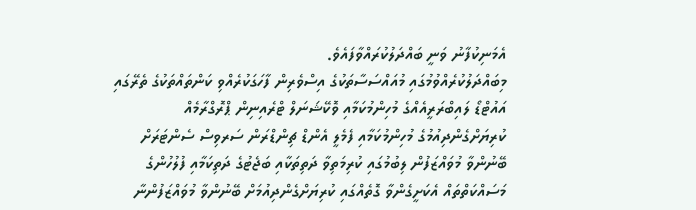އެމަނިކުފާނު ވަނީ ބައްދަލުކުރައްވާފައެވެ.
މިބައްދަލުކުރެއްވުމުގައި މުއައްސަސާތަކުގެ އިސްވެރިން ފާހަގަކުރެއްވި ކަންތައްތަކުގެ ތެރޭގައި އައުޓްޑޯ ލައިބްރަރީއެއްގެ މުހިންމުކަމާއި ވޮކޭޝަނަލް ޓްރެއިނިން ޕްރޮގްރާމެއް ކުރިޔަށްގެންދިއުމުގެ މުހިންމުކަމާއި ފެމެލީ އެންޑް ޗިންޑްރަން ސަރވިސް ސެންޓަރަށް ބޭނުންވާ މުވައްޒަފުން ލިބުމުގައި ކުރިމަތިވާ ދަތިތަކާއި ބަޖެޓުގެ ދަތިކަމާއި ފުލުހުންގެ މަސައްކަތްތައް އެކަށީގެންވާ ގޮތެއްގައި ކުރިޔަށްގެންދިއުމަށް ބޭނުންވާ މުވައްޒަފުންނާ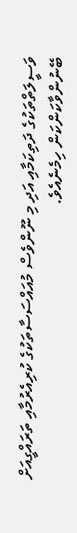ވަސީލަތްތަކުގެ ދަތިކަމާއި އަދި މި ނޫންވެސް މުއައްސަސާތަކުގެ ކުރިއެރުމާއި ތަރައްގީއަށް ބޭނުންވާކަންކަން ހިމެނެއެވެ.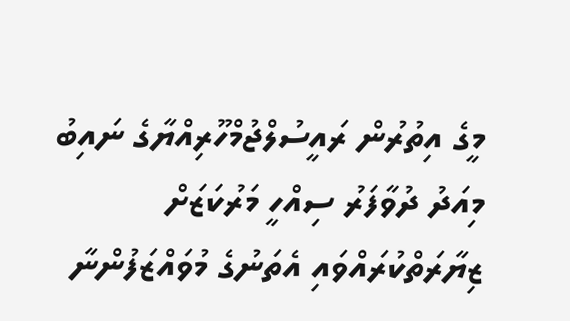މީގެ އިތުރުން ރައީސުލްޖުމްހޫރިއްޔާގެ ނައިބު މިއަދު ދުވާފަރު ސިއްހީ މަރުކަޒަށް ޒިޔާރަތްކުރައްވައި އެތަނުގެ މުވައްޒަފުންނާ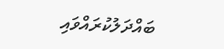ބައްދަލުކުރައްވައި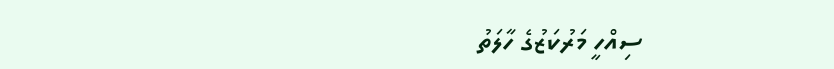ސިއްހީ މަރުކަޒުގެ ހާލަތު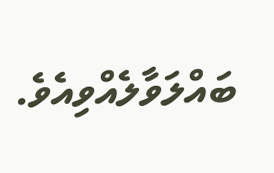ބައްލަވާލެއްވިއެވެ.